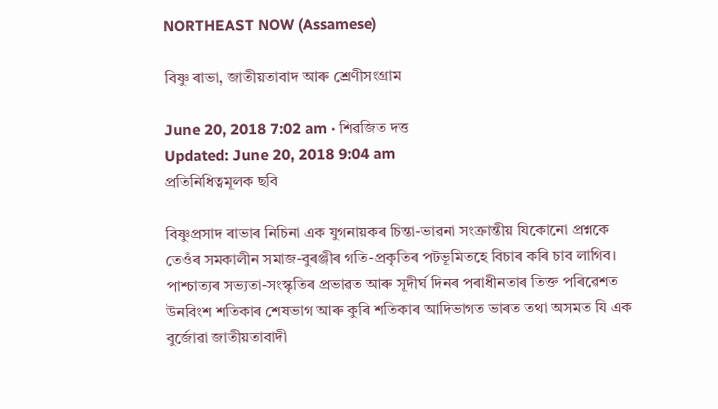NORTHEAST NOW (Assamese)

বিষ্ণু ৰাভা, জাতীয়তাবাদ আৰু শ্ৰেণীসংগ্ৰাম

June 20, 2018 7:02 am · শিৱজিত দত্ত
Updated: June 20, 2018 9:04 am
প্ৰতিনিধিত্বমূলক ছবি

বিষ্ণুপ্ৰসাদ ৰাভাৰ নিচিনা এক যুগনায়কৰ চিন্তা-ভাৱনা সংক্ৰান্তীয় যিকোনো প্ৰশ্নকে তেওঁৰ সমকালীন সমাজ-বুৰঞ্জীৰ গতি-প্ৰকৃতিৰ পটভূমিতহে বিচাৰ কৰি চাব লাগিব। পাশ্চাত্যৰ সভ্যতা-সংস্কৃতিৰ প্ৰভাৱত আৰু সূদীৰ্ঘ দিনৰ পৰাধীনতাৰ তিক্ত পৰিৱেশত উনবিংশ শতিকাৰ শেষভাগ আৰু কুৰি শতিকাৰ আদিভাগত ভাৰত তথা অসমত যি এক বুৰ্জোৱা জাতীয়তাবাদী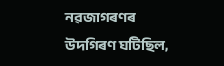নৱজাগৰণৰ উদগিৰণ ঘটিছিল,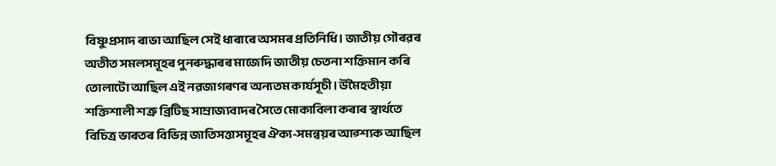বিষ্ণুপ্ৰসাদ ৰাভা আছিল সেই ধাৰাৰে অসমৰ প্ৰতিনিধি। জাতীয় গৌৰৱৰ অতীত সমলসমূহৰ পুনৰুদ্ধাৰৰ মাজেদি জাতীয় চেতনা শক্তিমান কৰি তোলাটো আছিল এই নৱজাগৰণৰ অন্যতম কাৰ্যসূচী। উমৈহতীয়া শক্তিশালী শত্ৰু ব্ৰিটিছ সাম্ৰাজ্যবাদৰ সৈতে মোকাবিলা কৰাৰ স্বাৰ্থতে বিচিত্ৰ ভাৰতৰ বিভিন্ন জাতিসত্তাসমূহৰ ঐক্য-সমন্বয়ৰ আৱ্শ্যক আছিল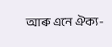আৰু এনে ঐক্য-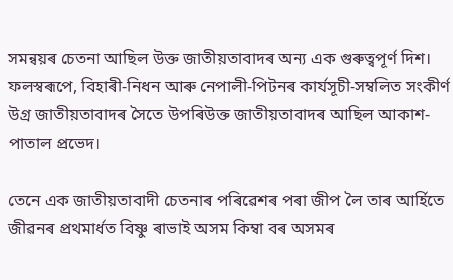সমন্বয়ৰ চেতনা আছিল উক্ত জাতীয়তাবাদৰ অন্য এক গুৰুত্বপূৰ্ণ দিশ। ফলস্বৰূপে, বিহাৰী-নিধন আৰু নেপালী-পিটনৰ কাৰ্যসূচী-সম্বলিত সংকীৰ্ণ উগ্ৰ জাতীয়তাবাদৰ সৈতে উপৰিউক্ত জাতীয়তাবাদৰ আছিল আকাশ-পাতাল প্ৰভেদ।

তেনে এক জাতীয়তাবাদী চেতনাৰ পৰিৱেশৰ পৰা জীপ লৈ তাৰ আৰ্হিতে জীৱনৰ প্ৰথমাৰ্ধত বিষ্ণু ৰাভাই অসম কিম্বা বৰ অসমৰ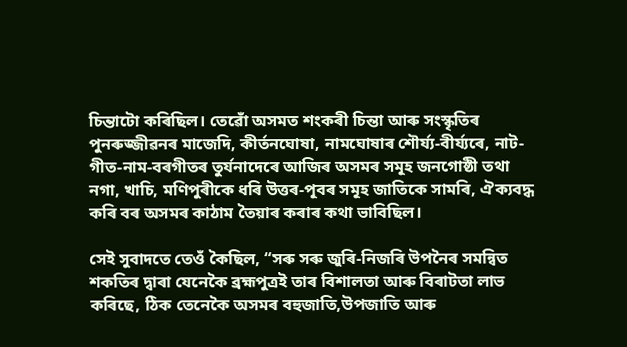চিন্তাটো কৰিছিল। তেৱোঁ অসমত শংকৰী চিন্তা আৰু সংস্কৃতিৰ পুনৰুজ্জীৱনৰ মাজেদি, কীৰ্তনঘোষা, নামঘোষাৰ শৌৰ্য্য-বীৰ্য্যৰে, নাট-গীত-নাম-বৰগীতৰ তুৰ্যনাদেৰে আজিৰ অসমৰ সমূহ জনগোষ্ঠী তথা নগা, খাচি, মণিপুৰীকে ধৰি উত্তৰ-পূবৰ সমূহ জাতিকে সামৰি, ঐক্যবদ্ধ কৰি বৰ অসমৰ কাঠাম তৈয়াৰ কৰাৰ কথা ভাবিছিল।

সেই সুবাদতে তেওঁ কৈছিল, “সৰু সৰু জুৰি-নিজৰি উপনৈৰ সমন্বিত শকতিৰ দ্বাৰা যেনেকৈ ব্ৰহ্মপুত্ৰই তাৰ বিশালতা আৰু বিৰাটতা লাভ কৰিছে, ঠিক তেনেকৈ অসমৰ বহুজাতি,উপজাতি আৰু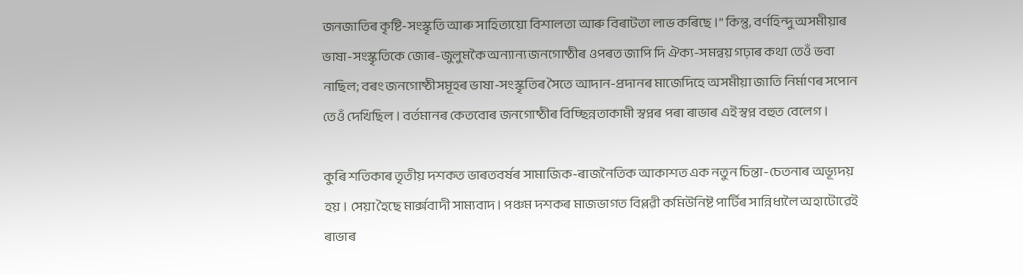জনজাতিৰ কৃষ্টি-সংস্কৃতি আৰু সাহিত্যয়ো বিশালতা আৰু বিৰাটতা লাভ কৰিছে।” কিন্তু, বৰ্ণহিন্দু অসমীয়াৰ ভাষা-সংস্কৃতিকে জোৰ-জুলুমকৈ অন্যান্য জনগোষ্ঠীৰ ওপৰত জাপি দি ঐক্য-সমন্বয় গঢ়াৰ কথা তেওঁ ভবা নাছিল; বৰং জনগোষ্ঠীসমূহৰ ভাষা-সংস্কৃতিৰ সৈতে আদান-প্ৰদানৰ মাজেদিহে অসমীয়া জাতি নিৰ্মাণৰ সপোন তেওঁ দেখিছিল। বৰ্তমানৰ কেতবোৰ জনগোষ্ঠীৰ বিচ্ছিন্নতাকামী স্বপ্নৰ পৰা ৰাভাৰ এই স্বপ্ন বহুত বেলেগ।

কুৰি শতিকাৰ তৃতীয় দশকত ভাৰতবৰ্ষৰ সামাজিক-ৰাজনৈতিক আকাশত এক নতুন চিন্তা-চেতনাৰ অভ্যূদয় হয়। সেয়া হৈছে মাৰ্ক্সবাদী সাম্যবাদ। পঞ্চম দশকৰ মাজভাগত বিপ্লৱী কমিউনিষ্ট পাৰ্টিৰ সান্নিধ্যলৈ অহাটোৱেই ৰাভাৰ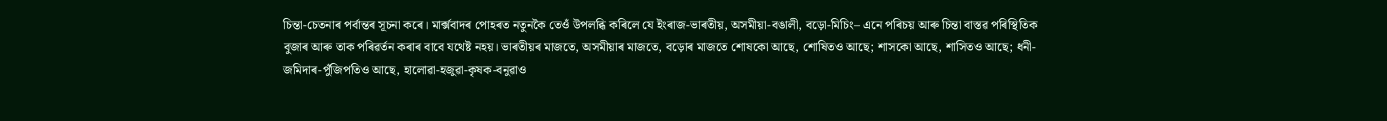চিন্তা-চেতনাৰ পৰ্বান্তৰ সূচনা কৰে। মাৰ্ক্সবাদৰ পোহৰত নতুনকৈ তেওঁ উপলব্ধি কৰিলে যে ইংৰাজ-ভাৰতীয়, অসমীয়া-বঙালী, বড়ো-মিচিং– এনে পৰিচয় আৰু চিন্তা বাস্তৱ পৰিস্থিতিক বুজাৰ আৰু তাক পৰিৱৰ্তন কৰাৰ বাবে যথেষ্ট নহয়। ভাৰতীয়ৰ মাজতে, অসমীয়াৰ মাজতে, বড়োৰ মাজতে শোষকো আছে, শোষিতও আছে; শাসকো আছে, শাসিতও আছে; ধনী-জমিদাৰ-পুঁজিপতিও আছে, হালোৱা-হজুৱা-কৃষক-বনুৱাও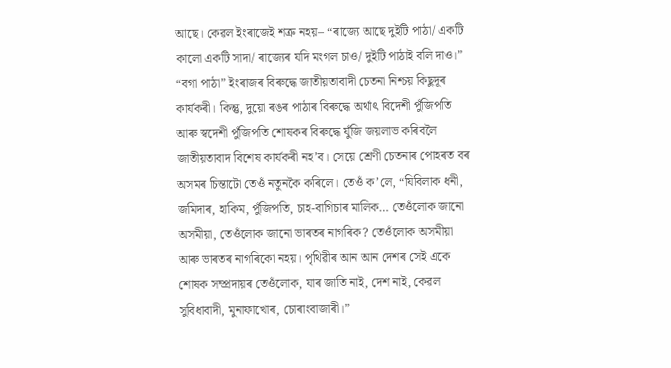আছে। কেৱল ইংৰাজেই শত্ৰু নহয়– “ৰাজ্যে আছে দুইটি পাঠা/ একটি কালো একটি সাদা/ ৰাজ্যেৰ যদি মংগল চাও/ দুইটি পাঠাই বলি দাও।” “বগা পাঠা” ইংৰাজৰ বিৰুদ্ধে জাতীয়তাবাদী চেতনা নিশ্চয় কিছুদূৰ কাৰ্যকৰী। কিন্তু, দুয়ো ৰঙৰ পাঠাৰ বিৰুদ্ধে অৰ্থাৎ বিদেশী পুঁজিপতি আৰু স্বদেশী পুঁজিপতি শোষকৰ বিৰুদ্ধে যুঁজি জয়লাভ কৰিবলৈ জাতীয়তাবাদ বিশেষ কাৰ্যকৰী নহ’ব। সেয়ে শ্ৰেণী চেতনাৰ পোহৰত বৰ অসমৰ চিন্তাটো তেওঁ নতুনকৈ কৰিলে। তেওঁ ক’লে, “যিবিলাক ধনী, জমিদাৰ, হাকিম, পুঁজিপতি, চাহ-বাগিচাৰ মালিক… তেওঁলোক জানো অসমীয়া, তেওঁলোক জানো ভাৰতৰ নাগৰিক? তেওঁলোক অসমীয়া আৰু ভাৰতৰ নাগৰিকো নহয়। পৃথিৱীৰ আন আন দেশৰ সেই একে শোষক সম্প্ৰদায়ৰ তেওঁলোক, যাৰ জাতি নাই, দেশ নাই, কেৱল সুবিধাবাদী, মুনাফাখোৰ, চোৰাংবাজাৰী।”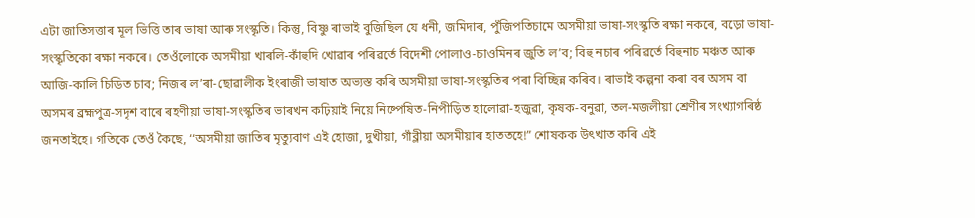এটা জাতিসত্তাৰ মূল ভিত্তি তাৰ ভাষা আৰু সংস্কৃতি। কিন্তু, বিষ্ণু ৰাভাই বুজিছিল যে ধনী, জমিদাৰ, পুঁজিপতিচামে অসমীয়া ভাষা-সংস্কৃতি ৰক্ষা নকৰে, বড়ো ভাষা-সংস্কৃতিকো ৰক্ষা নকৰে। তেওঁলোকে অসমীয়া খাৰলি-কাঁহুদি খোৱাৰ পৰিৱৰ্তে বিদেশী পোলাও-চাওমিনৰ জুতি ল’ব; বিহু নচাৰ পৰিৱৰ্তে বিহুনাচ মঞ্চত আৰু আজি-কালি চিডিত চাব; নিজৰ ল’ৰা-ছোৱালীক ইংৰাজী ভাষাত অভ্যস্ত কৰি অসমীয়া ভাষা-সংস্কৃতিৰ পৰা বিচ্ছিন্ন কৰিব। ৰাভাই কল্পনা কৰা বৰ অসম বা অসমৰ ব্ৰহ্মপুত্ৰ-সদৃশ বাৰে ৰহণীয়া ভাষা-সংস্কৃতিৰ ভাৰখন কঢ়িয়াই নিয়ে নিষ্পেষিত-নিপীড়িত হালোৱা-হজুৱা, কৃষক-বনুৱা, তল-মজলীয়া শ্ৰেণীৰ সংখ্যাগৰিষ্ঠ জনতাইহে। গতিকে তেওঁ কৈছে, ‘‘অসমীয়া জাতিৰ মৃত্যুবাণ এই হোজা, দুখীয়া, গাঁৱ্লীয়া অসমীয়াৰ হাততহে!” শোষকক উৎখাত কৰি এই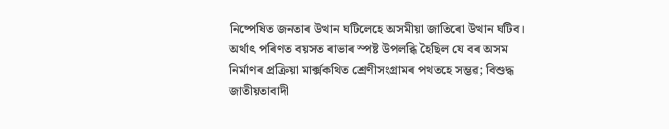নিষ্পেষিত জনতাৰ উত্থান ঘটিলেহে অসমীয়া জাতিৰো উত্থান ঘটিব। অৰ্থাৎ পৰিণত বয়সত ৰাভাৰ স্পষ্ট উপলব্ধি হৈছিল যে বৰ অসম নিৰ্মাণৰ প্ৰক্ৰিয়া মাৰ্ক্সকথিত শ্ৰেণীসংগ্ৰামৰ পথতহে সম্ভৱ; বিশুদ্ধ জাতীয়তাবাদী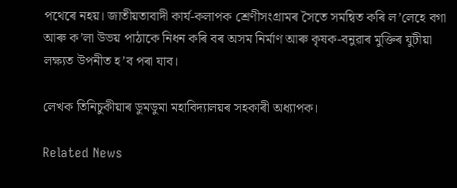পথেৰে নহয়। জাতীয়তাবাদী কাৰ্য-কলাপক শ্ৰেণীসংগ্ৰামৰ সৈতে সমন্বিত কৰি ল’লেহে বগা আৰু ক’লা উভয় পাঠাকে নিধন কৰি বৰ অসম নিৰ্মাণ আৰু কৃষক-বনুৱাৰ মুক্তিৰ যুটীয়া লক্ষ্যত উপনীত হ’ব পৰা যাব।

লেখক তিনিচুকীয়াৰ ডুমডুমা মহাবিদ্যালয়ৰ সহকাৰী অধ্যাপক।

Related News